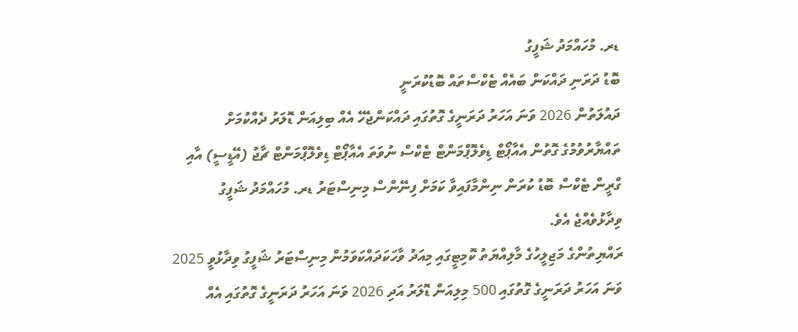ޑރ. މުހައްމަދު ޝަފީގު
ބޮޑު ދަރަނި ދައްކަން ބައެއް ޓެކްސްތައް ބޮޑުކުރަނީ
ދައުލަތުން 2026 ވަނަ އަހަރު ދަރަނީގެ ގޮތުގައި ދައްކަންޖެހޭ އެއް ބިލިއަން ޑޮލަރު ދެއްކުމަށް ތައްޔާރުވުމުގެ ގޮތުން އެއާޕޯޓް ޑިވެލޮޕްމަންޓް ޓެކްސް ނުވަތަ އެއާޕޯޓް ޑިވެލޮޕްމަންޓް ޗާޖު (އޭޑީސީ) އާއި ގްރީން ޓެކްސް ބޮޑު ކުރަން ނިންމާފައިވާ ކަމަށް ފިނޭންސް މިނިސްޓަރު ޑރ. މުހައްމަދު ޝަފީގު ވިދާޅުވެއްޖެ އެވެ.
ރައްޔިތުންގެ މަޖިލީހުގެ މާލިއްޔަތު ކޮމިޓީގައި މިއަދު ވާހަކަދައްކަވަމުން މިނިސްޓަރު ޝަފީގު ވިދާޅުވީ 2025 ވަނަ އަހަރު ދަރަނީގެ ގޮތުގައި 500 މިލިއަން ޑޮލަރު އަދި 2026 ވަނަ އަހަރު ދަރަނީގެ ގޮތުގައި އެއް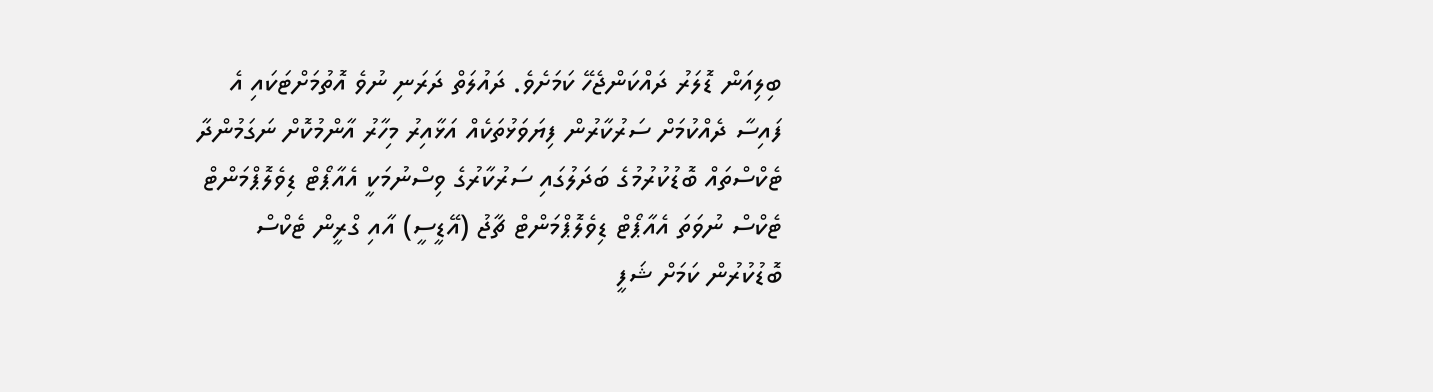ބިލިއަން ޑޮލަރު ދައްކަންޖެހޭ ކަމަށެވެ. ދައުލަތް ދަރަނި ނުވެ އޮތުމަށްޓަކައި އެ ފައިސާ ދެއްކުމަށް ސަރުކާރުން ފިޔަވަޅުތަކެއް އަޅާއިރު މިހާރު އާންމުކޮށް ނަގަމުންދާ ޓެކްސްތައް ބޮޑުކުރުމުގެ ބަދަލުގައި ސަރުކާރުގެ ވިސްނުމަކީ އެއާޕޯޓް ޑިވެލޮޕްމަންޓް ޓެކްސް ނުވަތަ އެއާޕޯޓް ޑިވެލޮޕްމަންޓް ޗާޖު (އޭޑީސީ) އާއި ގްރީން ޓެކްސް ބޮޑުކުރުން ކަމަށް ޝަފީ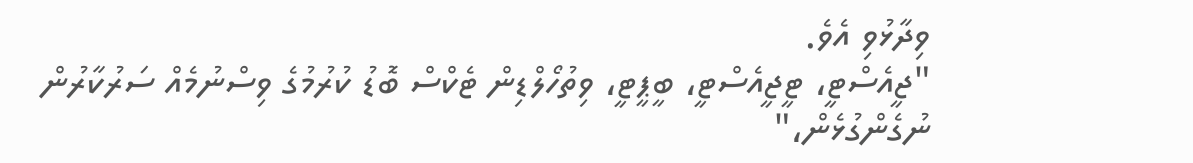ވިދާޅުވި އެވެ.
"ޖީއެސްޓީ، ޓީޖީއެސްޓީ، ބީޕީޓީ، ވިތުހޯލްޑިން ޓެކްސް ބޮޑު ކުރުމުގެ ވިސްނުމެއް ސަރުކާރުން ނުގެންގުޅެން،"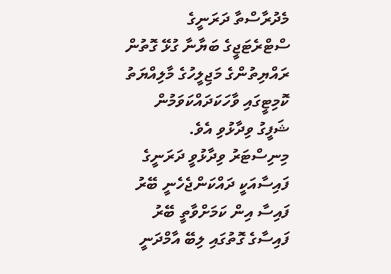މެދުރާސްތާ ދަރަނީގެ ސްޓްރެޓަޖީގެ ބަޔާނާ ގުޅޭ ގޮތުން ރައްޔިތުންގެ މަޖިލީހުގެ މާލިއްޔަތު ކޮމިޓީގައި ވާހަކަދައްކަވަމުން ޝަފީގު ވިދާޅުވި އެވެ.
މިނިސްޓަރު ވިދާޅުވީ ދަރަނީގެ ފައިސާއަކީ ދައްކަންޖެހެނީ ބޭރު ފައިސާ އިން ކަމަށްވާތީ ބޭރު ފައިސާގެ ގޮތުގައި ލިބޭ އާމްދަނީ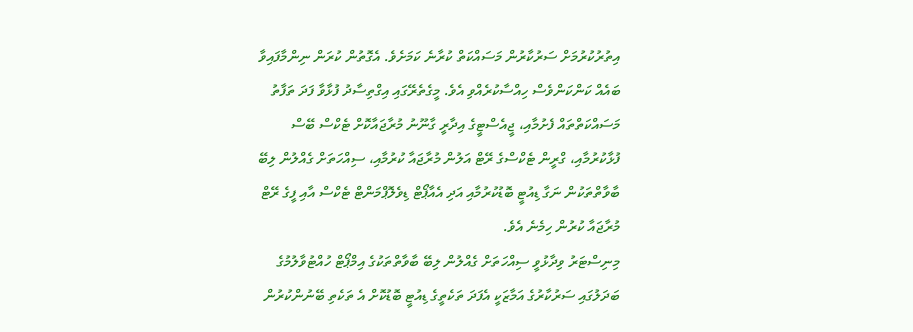އިތުރުކުރުމަށް ސަރުކާރުން މަސައްކަތް ކުރާނެ ކަމަށެވެ. އެގޮތުން ކުރަން ނިންމާފައިވާ ބައެއް ކަންކަންވެސް ހިއްސާކުރެއްވި އެވެ. މީގެތެރޭގައި އިގްތިސާދު ފުޅާވާ ފަދަ ތަފާތު މަސައްކަތްތައް ފެށުމާއި، ޖީއެސްޓީގެ އިދާރީ ގާނޫނު މުރާޖައާކޮށް ޓެކްސް ބޭސް ފުޅާކުރުމާއި، ގްރީން ޓެކްސްގެ ރޭޓް އަލުން މުރާޖައާ ކުރުމާއި، ސިއްހަތަށް ގެއްލުން ލިބޭ ބާވާތްތަކުން ނަގާ ޑިއުޓީ ބޮޑުކުރުމާއި އަދި އެއާޕޯޓް ޑިވެލޮޕްމަންޓް ޓެކްސް އާއި ފީގެ ރޭޓް މުރާޖައާ ކުރުން ހިމެނެ އެވެ.
މިނިސްޓަރު ވިދާޅުވީ ސިއްހަތަށް ގެއްލުން ލިބޭ ބާވާތްތަކުގެ އިމްޕޯޓް ހުއްޓުވާލުމުގެ ބަދަލުގައި ސަރުކާރުގެ އަމާޒަކީ އެފަދަ ތަކެތީގެ ޑިއުޓީ ބޮޑުކޮށް އެ ތަކެތި ބޭނުންކުރުން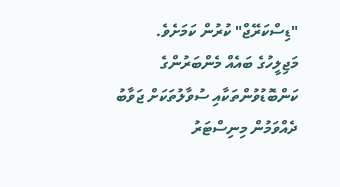"ޑިސްކަރޭޖް" ކުރުން ކަމަށެވެ.
މަޖިލީހުގެ ބައެއް މެންބަރުންގެ ކަންބޮޑުވުންތަކާއި ސުވާލުތަކަށް ޖަވާބު ދެއްވަމުން މިނިސްޓަރު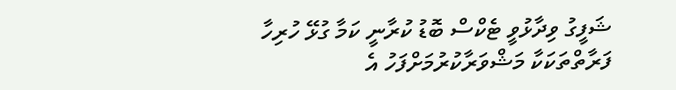ޝަފީގު ވިދާޅުވީ ޓެކްސް ބޮޑު ކުރާނީ ކަމާ ގުޅޭ ހުރިހާ ފަރާތްތަކަކާ މަޝްވަރާކުރުމަށްފަހު އެ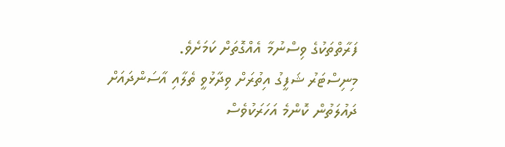ފަރާތްތަކުގެ ވިސްނުމާ އެއްގޮތަށް ކަމަށެވެ.
މިނިސްޓަރު ޝަފީގު އިތުރަށް ވިދާޅުވީ ތެލާއި އާސަންދައަށް ދައުލަތުން ކޮންމެ އަހަރަކުވެސް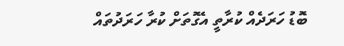ބޮޑު ހަރަދެއް ކުރާތީ އެގޮތަށް ކުރާ ހަރަދުތައް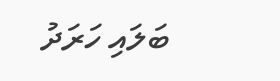ބަލައި ހަރަދު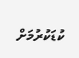ކުޑަކުރުމަށް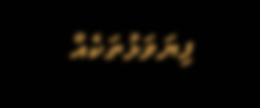ފިޔަވަޅުތަކެއް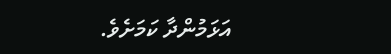އަޅަމުންދާ ކަމަށެވެ.